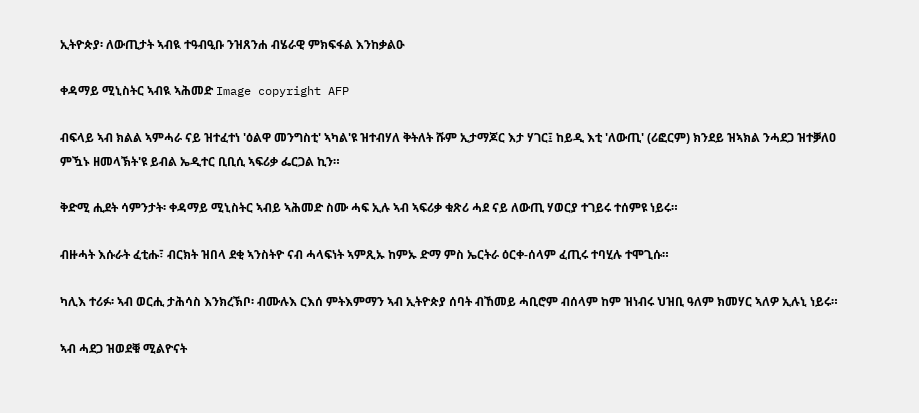ኢትዮጵያ፡ ለውጢታት ኣብዪ ተዓብዒቡ ንዝጸንሐ ብሄራዊ ምክፍፋል እንከቃልዑ

ቀዳማይ ሚኒስትር ኣብዪ ኣሕመድ Image copyright AFP

ብፍላይ ኣብ ክልል ኣምሓራ ናይ ዝተፈተነ 'ዕልዋ መንግስቲ' ኣካል'ዩ ዝተብሃለ ቅትለት ሹም ኢታማጆር እታ ሃገር፤ ከይዲ እቲ 'ለውጢ' (ሪፎርም) ክንደይ ዝኣክል ንሓደጋ ዝተቓለዐ ምዃኑ ዘመላኽት'ዩ ይብል ኤዲተር ቢቢሲ ኣፍሪቃ ፌርጋል ኪን።

ቅድሚ ሒደት ሳምንታት፡ ቀዳማይ ሚኒስትር ኣብይ ኣሕመድ ስሙ ሓፍ ኢሉ ኣብ ኣፍሪቃ ቁጽሪ ሓደ ናይ ለውጢ ሃወርያ ተገይሩ ተሰምዩ ነይሩ።

ብዙሓት እሱራት ፈቲሑ፣ ብርክት ዝበላ ደቂ ኣንስትዮ ናብ ሓላፍነት ኣምጺኡ ከምኡ ድማ ምስ ኤርትራ ዕርቀ-ሰላም ፈጢሩ ተባሂሉ ተሞጊሱ።

ካሊእ ተሪፉ፡ ኣብ ወርሒ ታሕሳስ እንክረኽቦ፡ ብሙሉእ ርእሰ ምትእምማን ኣብ ኢትዮጵያ ሰባት ብኸመይ ሓቢሮም ብሰላም ከም ዝነብሩ ህዝቢ ዓለም ክመሃር ኣለዎ ኢሉኒ ነይሩ።

ኣብ ሓደጋ ዝወደቑ ሚልዮናት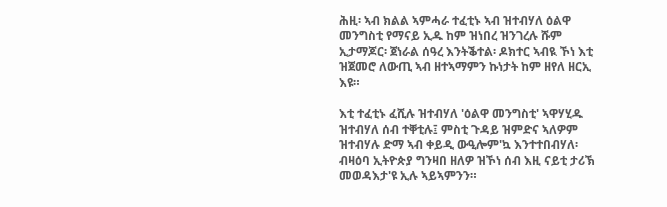ሕዚ፡ ኣብ ክልል ኣምሓራ ተፈቲኑ ኣብ ዝተብሃለ ዕልዋ መንግስቲ የማናይ ኢዱ ከም ዝነበረ ዝንገረሉ ሹም ኢታማጆር፡ ጀነራል ሰዓረ እንትቕተል፡ ዶክተር ኣብዪ ኾነ እቲ ዝጀመሮ ለውጢ ኣብ ዘተኣማምን ኩነታት ከም ዘየለ ዘርኢ እዩ።

እቲ ተፈቲኑ ፈሺሉ ዝተብሃለ 'ዕልዋ መንግስቲ' ኣዋሃሂዱ ዝተብሃለ ሰብ ተቐቲሉ፤ ምስቲ ጉዳይ ዝምድና ኣለዎም ዝተብሃሉ ድማ ኣብ ቀይዲ ውዒሎም'ኳ እንተተበብሃለ፡ ብዛዕባ ኢትዮጵያ ግንዛበ ዘለዎ ዝኾነ ሰብ እዚ ናይቲ ታሪኽ መወዳእታ'ዩ ኢሉ ኣይኣምንን።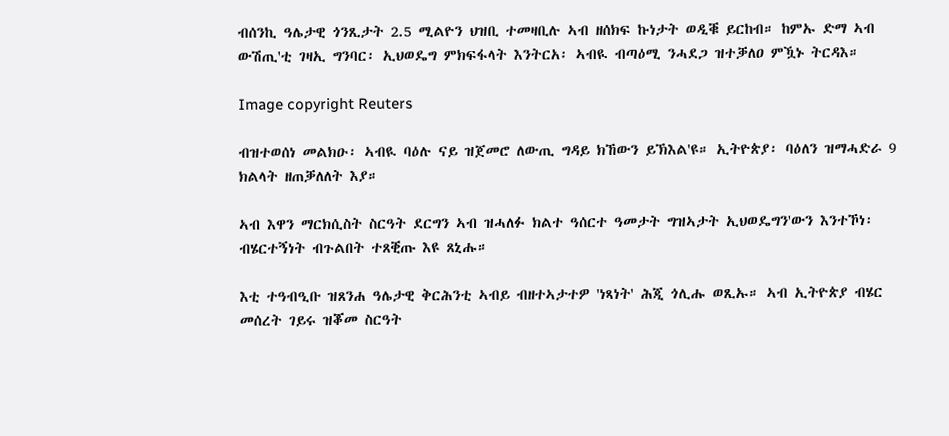ብሰንኪ ዓሌታዊ ጎንጺታት 2.5 ሚልዮን ህዝቢ ተመዛቢሉ ኣብ ዘሰክፍ ኩነታት ወዲቑ ይርከብ። ከምኡ ድማ ኣብ ውሽጢ'ቲ ገዛኢ ግንባር፡ ኢህወዴግ ምክፍፋላት እንትርአ፡ ኣብዪ ብጣዕሚ ንሓደጋ ዝተቓለዐ ምዃኑ ትርዳእ።

Image copyright Reuters

ብዝተወሰነ መልክዑ፡ ኣብዪ ባዕሉ ናይ ዝጀመሮ ለውጢ ግዳይ ክኸውን ይኽእል'ዩ። ኢትዮጵያ፡ ባዕለን ዝማሓድራ 9 ክልላት ዘጠቓለለት እያ።

ኣብ እዋን ማርክሲስት ስርዓት ደርግን ኣብ ዝሓለፉ ክልተ ዓሰርተ ዓመታት ግዝኣታት ኢህወዴግን'ውን እንተኾነ፡ ብሄርተኝነት ብጉልበት ተጸቒጡ እዩ ጸኒሑ።

እቲ ተዓብዒቡ ዝጸንሐ ዓሌታዊ ቅርሕንቲ ኣብይ ብዘተኣታተዎ 'ነጻነት' ሕጂ ጎሊሑ ወጺኡ። ኣብ ኢትዮጵያ ብሄር መሰረት ገይሩ ዝቖመ ስርዓት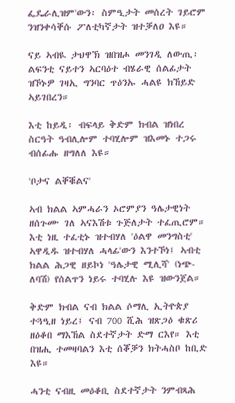ፌዴራሊዝም'ውን፡ ስምዒታት መሰረት ገይሮም ንዝንቀሳቐሱ ፖለቲካኛታት ዝተቓለዐ እዩ።

ናይ ኣብዪ ታህዋኽ ዝበዝሖ መንገዲ ለውጢ፡ ልፍንቲ ናይተን ኣርባዕተ ብሄራዊ ሰልፊታት ዝኾኑዎ ገዛኢ ግንባር ጥዕንኡ ሓልዩ ክኸይድ ኣይገበረን።

እቲ ከይዲ፡ ብፍላይ ቅድም ክብል ዝነበረ ስርዓት ዓብሊሎም ተባሂሎም ዝእመኑ ተጋሩ ብሰፊሑ ዘግለለ እዩ።

'ቦታና ልቐቑልና'

ኣብ ክልል ኣምሓራን ኦሮምያን ዓሌታዊነት ዘሰጉሙ ገለ ኣናእሽቱ ጉጅለታት ተፈጢሮም። እቲ ነዚ ተፈቲኑ ዝተብሃለ 'ዕልዋ መንግስቲ' ኣዋዲዱ ዝተብሃለ ሓላፊ'ውን እንተኾነ፤ ኣብቲ ክልል ሕጋዊ ዘይኮነ 'ዓሌታዊ ሚሊሻ' (ነጭ-ለባሽ) የሰልጥን ነይሩ ተባሂሉ እዩ ዝውንጀል።

ቅድም ክብል ናብ ክልል ሶማሊ ኢትዮጵያ ተጓዒዘ ነይረ፤ ናብ 700 ሺሕ ዝጽጋዕ ቁጽሪ ዘዕቆበ ማእኸል ስደተኛታት ድማ ርእየ። እቲ በዝሒ ተመዛባልን እቲ ሰቖቓን ክትሓስቦ ከቢድ እዩ።

ሓንቲ ናብዚ መዕቆቢ ስደተኛታት ንምብጻሕ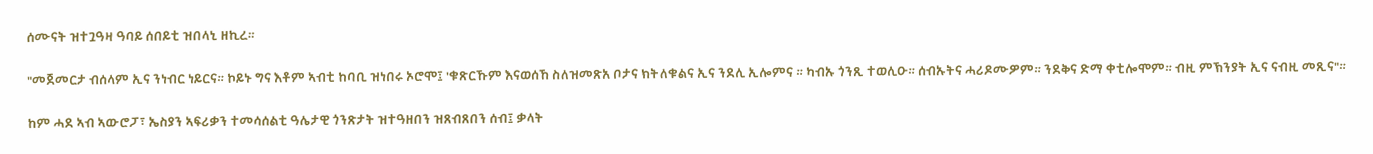ሰሙናት ዝተጓዓዛ ዓባይ ሰበይቲ ዝበላኒ ዘኪረ።

"መጀመርታ ብሰላም ኢና ንነብር ነይርና። ኮይኑ ግና እቶም ኣብቲ ከባቢ ዝነበሩ ኦሮሞ፤ 'ቁጽርኹም እናወሰኸ ስለዝመጽአ ቦታና ክትለቁልና ኢና ንደሊ ኢሎምና ። ካብኡ ጎንጺ ተወሊዑ። ሰብኡትና ሓሪዶሙዎም። ንደቅና ድማ ቀቲሎሞም። ብዚ ምኽንያት ኢና ናብዚ መጺና"።

ከም ሓደ ኣብ ኣውሮፓ፣ ኤስያን ኣፍሪቃን ተመሳሰልቲ ዓሌታዊ ጎንጽታት ዝተዓዘበን ዝጸብጸበን ሰብ፤ ቃላት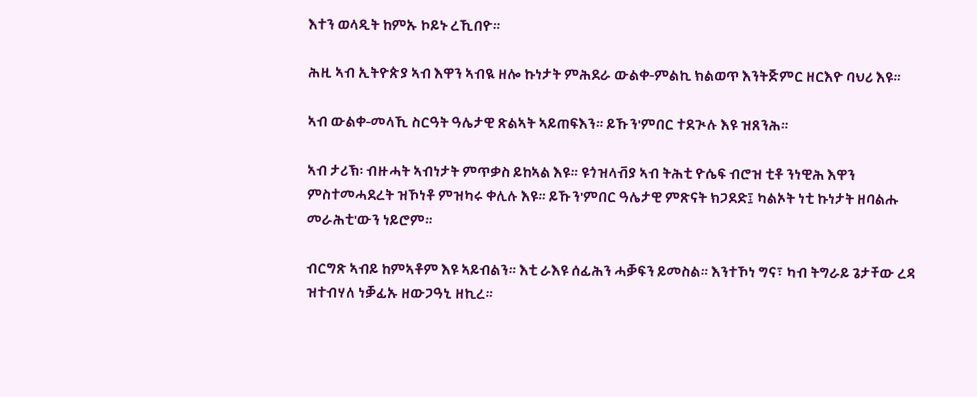እተን ወላዲት ከምኡ ኮይኑ ረኺበዮ።

ሕዚ ኣብ ኢትዮጵያ ኣብ እዋን ኣብዪ ዘሎ ኩነታት ምሕደራ ውልቀ-ምልኪ ክልወጥ እንትጅምር ዘርእዮ ባህሪ እዩ።

ኣብ ውልቀ-መላኺ ስርዓት ዓሌታዊ ጽልኣት ኣይጠፍእን። ይኹን'ምበር ተደጒሉ እዩ ዝጸንሕ።

ኣብ ታሪኽ፡ ብዙሓት ኣብነታት ምጥቃስ ይከኣል እዩ። ዩጎዝላቭያ ኣብ ትሕቲ ዮሴፍ ብሮዝ ቲቶ ንነዊሕ እዋን ምስተመሓደረት ዝኾነቶ ምዝካሩ ቀሊሉ እዩ። ይኹን'ምበር ዓሌታዊ ምጽናት ክጋደድ፤ ካልኦት ነቲ ኩነታት ዘባልሑ መራሕቲ'ውን ነይሮም።

ብርግጽ ኣብይ ከምኣቶም እዩ ኣይብልን። እቲ ራእዩ ሰፊሕን ሓቓፍን ይመስል። እንተኾነ ግና፣ ካብ ትግራይ ጌታቸው ረዳ ዝተብሃለ ነቓፊኡ ዘውጋዓኒ ዘኪረ።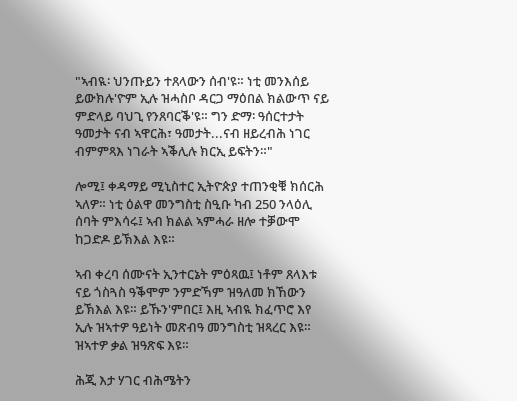"ኣብዪ፡ ህንጡይን ተጸላውን ሰብ'ዩ። ነቲ መንእሰይ ይውክሉ'ዮም ኢሉ ዝሓስቦ ዳርጋ ማዕበል ክልውጥ ናይ ምድላይ ባህጊ የንጸባርቕ'ዩ። ግን ድማ፡ ዓሰርተታት ዓመታት ናብ ኣዋርሕ፣ ዓመታት...ናብ ዘይረብሕ ነገር ብምምጻእ ነገራት ኣቕሊሉ ክርኢ ይፍትን።"

ሎሚ፤ ቀዳማይ ሚኒስተር ኢትዮጵያ ተጠንቂቑ ክሰርሕ ኣለዎ። ነቲ ዕልዋ መንግስቲ ስዒቡ ካብ 250 ንላዕሊ ሰባት ምእሳሩ፤ ኣብ ክልል ኣምሓራ ዘሎ ተቓውሞ ከጋድዶ ይኽእል እዩ።

ኣብ ቀረባ ሰሙናት ኢንተርኔት ምዕጻዉ፤ ነቶም ጸላእቱ ናይ ጎስጓስ ዓቕሞም ንምድኻም ዝዓለመ ክኸውን ይኽእል እዩ። ይኹን'ምበር፤ እዚ ኣብዪ ክፈጥሮ እየ ኢሉ ዝኣተዎ ዓይነት መጽብዓ መንግስቲ ዝጻረር እዩ። ዝኣተዎ ቃል ዝዓጽፍ እዩ።

ሕጂ እታ ሃገር ብሕሜትን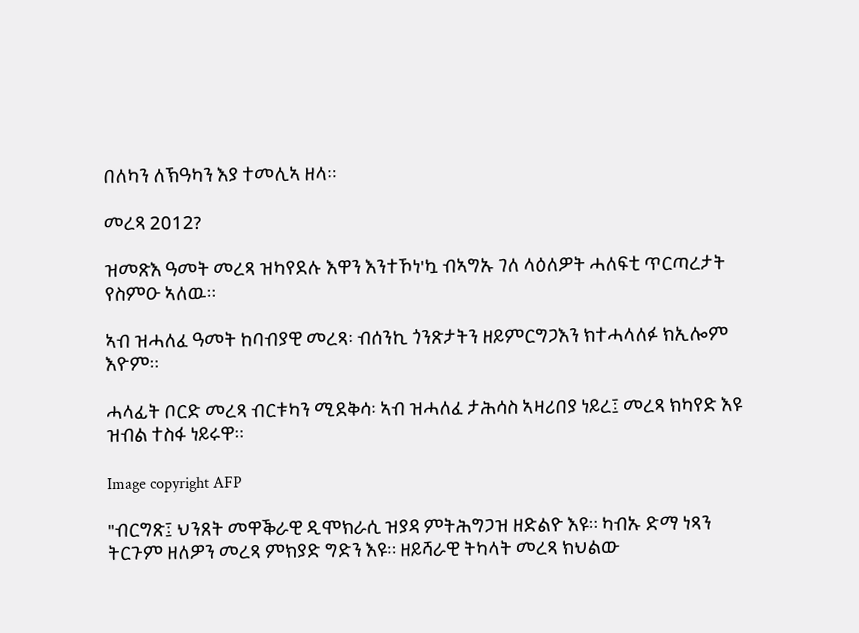በለካን ለኽዓካን እያ ተመሊኣ ዘላ።

መረጻ 2012?

ዝመጽእ ዓመት መረጻ ዝካየደሉ እዋን እንተኾነ'ኳ ብኣግኡ ገለ ላዕለዎት ሓለፍቲ ጥርጣረታት የስምዑ ኣለዉ።

ኣብ ዝሓለፈ ዓመት ከባብያዊ መረጻ፡ ብሰንኪ ጎንጽታትን ዘይምርግጋእን ክተሓላለፉ ክኢሎም እዮም።

ሓላፊት ቦርድ መረጻ ብርቱካን ሚደቅሳ፡ ኣብ ዝሓለፈ ታሕሳስ ኣዛሪበያ ነይረ፤ መረጻ ክካየድ እዩ ዝብል ተስፋ ነይሩዋ።

Image copyright AFP

"ብርግጽ፤ ህንጸት መዋቕራዊ ዲሞክራሲ ዝያዳ ምትሕግጋዝ ዘድልዮ እዩ። ካብኡ ድማ ነጻን ትርጉም ዘለዎን መረጻ ምክያድ ግድን እዩ። ዘይሻራዊ ትካላት መረጻ ክህልው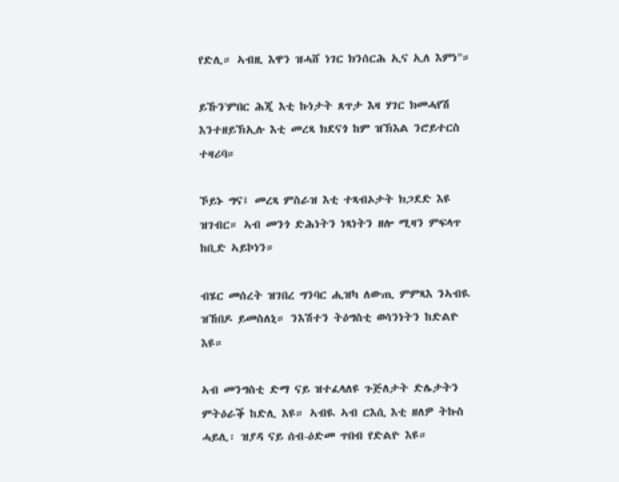የድሊ። ኣብዚ እዋን ዝሓሸ ነገር ክንሰርሕ ኢና ኢለ እምነ"።

ይኹን'ምበር ሕጂ እቲ ኩነታት ጸጥታ እዛ ሃገር ክመሓየሽ እንተዘይኽኢሉ እቲ መረጻ ክደናጎ ከም ዝኽእል ንሮይተርስ ተዛሪባ።

ኾይኑ ግና፤ መረጻ ምስራዝ እቲ ተጻብኦታት ክጋደድ እዩ ዝገብር። ኣብ መንጎ ድሕነትን ነጻነትን ዘሎ ሚዛን ምፍላጥ ከቢድ ኣይኮነን።

ብሄር መሰረት ዝገበረ ግንባር ሒዝካ ለውጢ ምምጻእ ንኣብዪ ዝኸበዶ ይመስለኒ። ንእሽተን ትዕግስቲ ወሳንነትን ከድልዮ እዩ።

ኣብ መንግስቲ ድማ ናይ ዝተፈላለዩ ጉጅለታት ድሌታትን ምትዕራቕ ከድሊ እዩ። ኣብዪ ኣብ ርእሲ እቲ ዘለዎ ትኩስ ሓይሊ፡ ዝያዳ ናይ ሰብ-ዕድመ ጥበብ የድልዮ እዩ።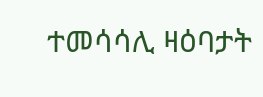ተመሳሳሊ ዛዕባታት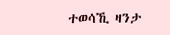ተወሳኺ ዛንታ